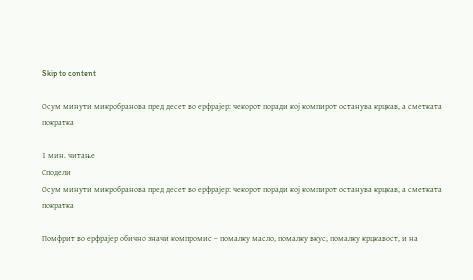Skip to content

Осум минути микробранова пред десет во ерфрајер: чекорот поради кој компирот останува крцкав, а сметката пократка

1 мин. читање
Сподели
Осум минути микробранова пред десет во ерфрајер: чекорот поради кој компирот останува крцкав, а сметката пократка

Помфрит во ерфрајер обично значи компромис – помалку масло, помалку вкус, помалку крцкавост, и на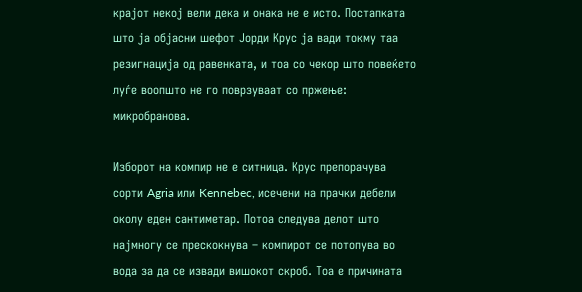крајот некој вели дека и онака не е исто. Постапката што ја објасни шефот Јорди Крус ја вади токму таа резигнација од равенката, и тоа со чекор што повеќето луѓе воопшто не го поврзуваат со пржење: микробранова.

Изборот на компир не е ситница. Крус препорачува сорти Agria или Kennebec, исечени на прачки дебели околу еден сантиметар. Потоа следува делот што најмногу се прескокнува – компирот се потопува во вода за да се извади вишокот скроб. Тоа е причината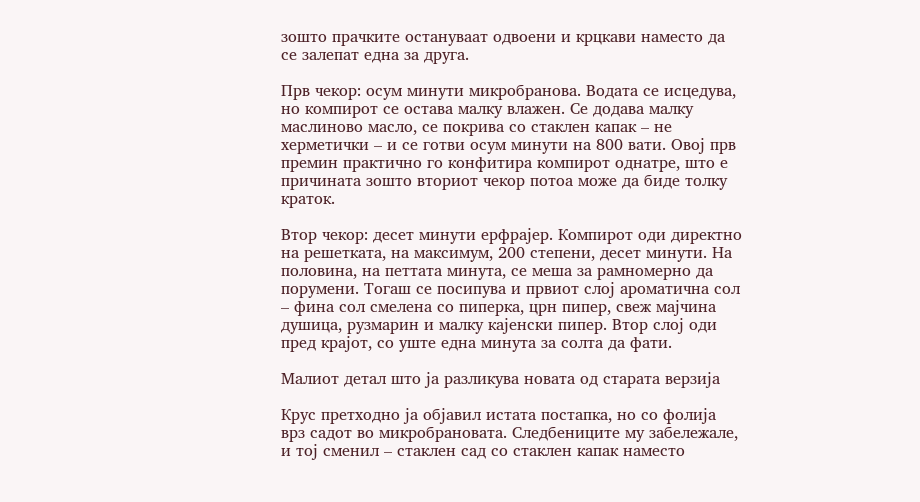зошто прачките остануваат одвоени и крцкави наместо да се залепат една за друга.

Прв чекор: осум минути микробранова. Водата се исцедува, но компирот се остава малку влажен. Се додава малку маслиново масло, се покрива со стаклен капак – не херметички – и се готви осум минути на 800 вати. Овој прв премин практично го конфитира компирот однатре, што е причината зошто вториот чекор потоа може да биде толку краток.

Втор чекор: десет минути ерфрајер. Компирот оди директно на решетката, на максимум, 200 степени, десет минути. На половина, на петтата минута, се меша за рамномерно да порумени. Тогаш се посипува и првиот слој ароматична сол – фина сол смелена со пиперка, црн пипер, свеж мајчина душица, рузмарин и малку кајенски пипер. Втор слој оди пред крајот, со уште една минута за солта да фати.

Малиот детал што ја разликува новата од старата верзија

Крус претходно ја објавил истата постапка, но со фолија врз садот во микробрановата. Следбениците му забележале, и тој сменил – стаклен сад со стаклен капак наместо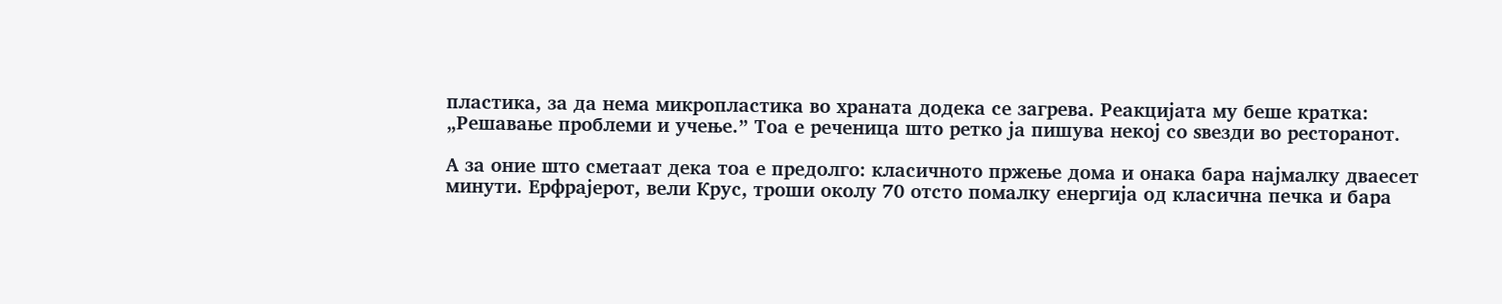пластика, за да нема микропластика во храната додека се загрева. Реакцијата му беше кратка: „Решавање проблеми и учење.” Тоа е реченица што ретко ја пишува некој со ѕвезди во ресторанот.

А за оние што сметаат дека тоа е предолго: класичното пржење дома и онака бара најмалку дваесет минути. Ерфрајерот, вели Крус, троши околу 70 отсто помалку енергија од класична печка и бара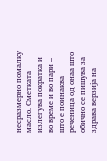несразмерно помалку масло. Сметката излегува пократка и во време и во пари – што е поинаква реченица од онаа што обично се пишува за здрава верзија на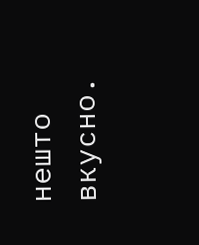нешто вкусно.